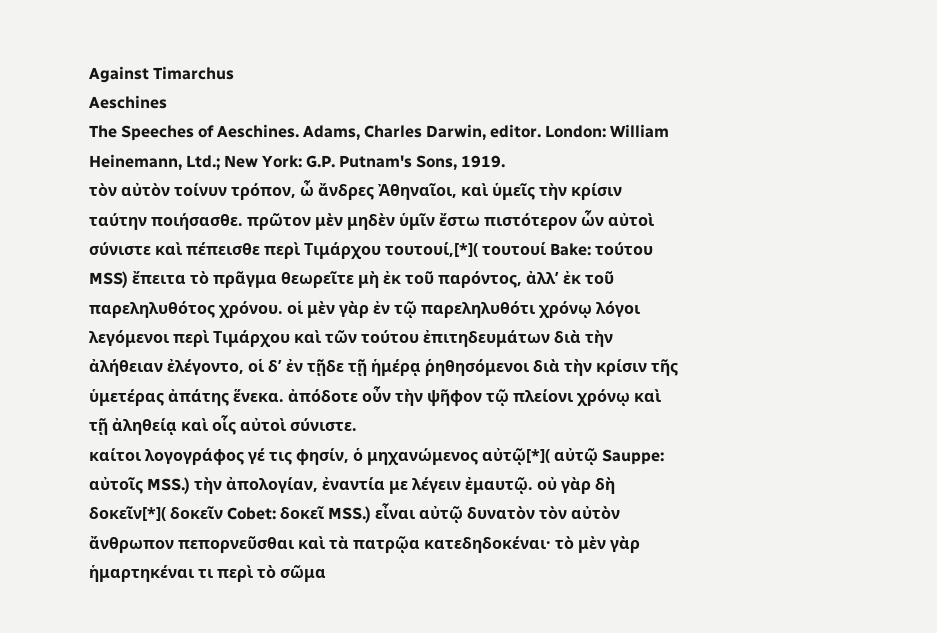Against Timarchus
Aeschines
The Speeches of Aeschines. Adams, Charles Darwin, editor. London: William Heinemann, Ltd.; New York: G.P. Putnam's Sons, 1919.
τὸν αὐτὸν τοίνυν τρόπον, ὦ ἄνδρες Ἀθηναῖοι, καὶ ὑμεῖς τὴν κρίσιν ταύτην ποιήσασθε. πρῶτον μὲν μηδὲν ὑμῖν ἔστω πιστότερον ὧν αὐτοὶ σύνιστε καὶ πέπεισθε περὶ Τιμάρχου τουτουί,[*]( τουτουί Bake: τούτου MSS) ἔπειτα τὸ πρᾶγμα θεωρεῖτε μὴ ἐκ τοῦ παρόντος, ἀλλʼ ἐκ τοῦ παρεληλυθότος χρόνου. οἱ μὲν γὰρ ἐν τῷ παρεληλυθότι χρόνῳ λόγοι λεγόμενοι περὶ Τιμάρχου καὶ τῶν τούτου ἐπιτηδευμάτων διὰ τὴν ἀλήθειαν ἐλέγοντο, οἱ δʼ ἐν τῇδε τῇ ἡμέρᾳ ῥηθησόμενοι διὰ τὴν κρίσιν τῆς ὑμετέρας ἀπάτης ἕνεκα. ἀπόδοτε οὖν τὴν ψῆφον τῷ πλείονι χρόνῳ καὶ τῇ ἀληθείᾳ καὶ οἷς αὐτοὶ σύνιστε.
καίτοι λογογράφος γέ τις φησίν, ὁ μηχανώμενος αὐτῷ[*]( αὐτῷ Sauppe: αὐτοῖς MSS.) τὴν ἀπολογίαν, ἐναντία με λέγειν ἐμαυτῷ. οὐ γὰρ δὴ δοκεῖν[*]( δοκεῖν Cobet: δοκεῖ MSS.) εἶναι αὐτῷ δυνατὸν τὸν αὐτὸν ἄνθρωπον πεπορνεῦσθαι καὶ τὰ πατρῷα κατεδηδοκέναι· τὸ μὲν γὰρ ἡμαρτηκέναι τι περὶ τὸ σῶμα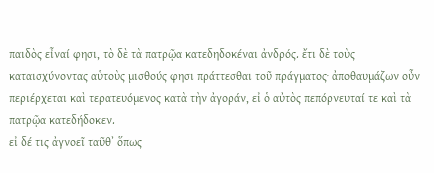παιδὸς εἶναί φησι, τὸ δὲ τὰ πατρῷα κατεδηδοκέναι ἀνδρός. ἔτι δὲ τοὺς καταισχύνοντας αὑτοὺς μισθούς φησι πράττεσθαι τοῦ πράγματος· ἀποθαυμάζων οὖν περιέρχεται καὶ τερατευόμενος κατὰ τὴν ἀγοράν, εἰ ὁ αὐτὸς πεπόρνευταί τε καὶ τὰ πατρῷα κατεδήδοκεν.
εἰ δέ τις ἀγνοεῖ ταῦθʼ ὅπως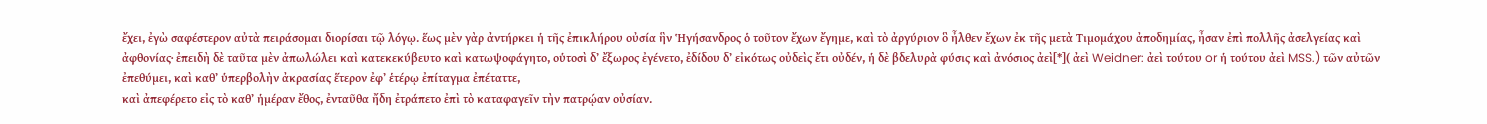ἔχει, ἐγὼ σαφέστερον αὐτὰ πειράσομαι διορίσαι τῷ λόγῳ. ἕως μὲν γὰρ ἀντήρκει ἡ τῆς ἐπικλήρου οὐσία ἣν Ἡγήσανδρος ὁ τοῦτον ἔχων ἔγημε, καὶ τὸ ἀργύριον ὃ ἦλθεν ἔχων ἐκ τῆς μετὰ Τιμομάχου ἀποδημίας, ἦσαν ἐπὶ πολλῆς ἀσελγείας καὶ ἀφθονίας· ἐπειδὴ δὲ ταῦτα μὲν ἀπωλώλει καὶ κατεκεκύβευτο καὶ κατωψοφάγητο, οὑτοσὶ δʼ ἔξωρος ἐγένετο, ἐδίδου δʼ εἰκότως οὐδεὶς ἔτι οὐδέν, ἡ δὲ βδελυρὰ φύσις καὶ ἀνόσιος ἀεὶ[*]( ἀεὶ Weidner: ἀεὶ τούτου or ἡ τούτου ἀεὶ MSS.) τῶν αὐτῶν ἐπεθύμει, καὶ καθʼ ὑπερβολὴν ἀκρασίας ἕτερον ἐφʼ ἑτέρῳ ἐπίταγμα ἐπέταττε,
καὶ ἀπεφέρετο εἰς τὸ καθʼ ἡμέραν ἔθος, ἐνταῦθα ἤδη ἐτράπετο ἐπὶ τὸ καταφαγεῖν τὴν πατρῴαν οὐσίαν.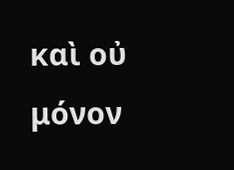καὶ οὐ μόνον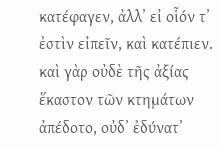κατέφαγεν, ἀλλʼ εἰ οἷόν τʼ ἐστὶν εἰπεῖν, καὶ κατέπιεν. καὶ γὰρ οὐδὲ τῆς ἀξίας ἕκαστον τῶν κτημάτων ἀπέδοτο, οὐδʼ ἐδύνατʼ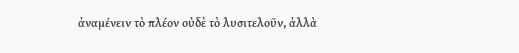ἀναμένειν τὸ πλέον οὐδὲ τὸ λυσιτελοῦν, ἀλλὰ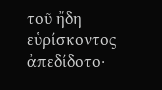τοῦ ἤδη εὑρίσκοντος ἀπεδίδοτο·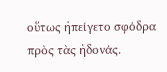οὕτως ἠπείγετο σφόδρα πρὸς τὰς ἡδονάς.